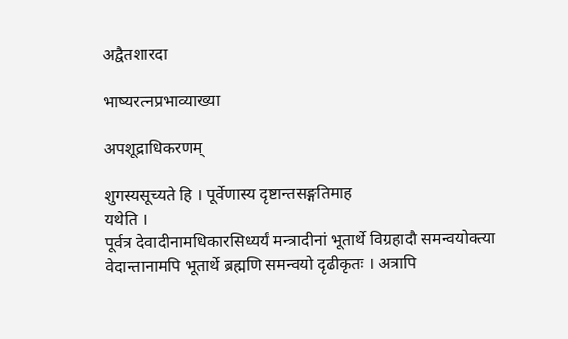अद्वैतशारदा

भाष्यरत्नप्रभाव्याख्या

अपशूद्राधिकरणम्

शुगस्यसूच्यते हि । पूर्वेणास्य दृष्टान्तसङ्गतिमाह
यथेति ।
पूर्वत्र देवादीनामधिकारसिध्यर्यं मन्त्रादीनां भूतार्थे विग्रहादौ समन्वयोक्त्या वेदान्तानामपि भूतार्थे ब्रह्मणि समन्वयो दृढीकृतः । अत्रापि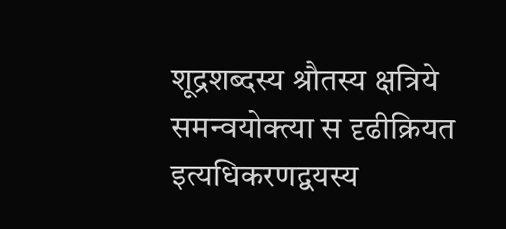शूद्रशब्दस्य श्रौतस्य क्षत्रिये समन्वयोक्त्या स दृढीक्रियत इत्यधिकरणद्वयस्य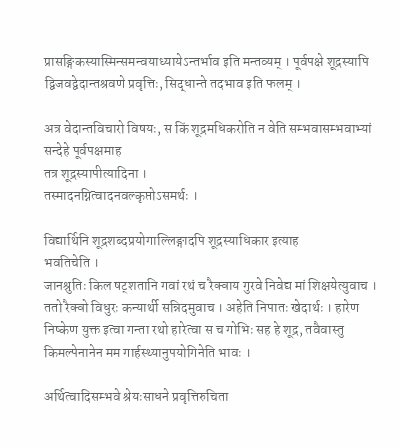प्रासङ्गिकस्यास्मिन्समन्वयाध्यायेऽन्तर्भाव इति मन्तव्यम् । पूर्वपक्षे शूद्रस्यापि द्विजवद्वेदान्तश्रवणे प्रवृत्तिः, सिद्धान्ते तदभाव इति फलम् ।

अत्र वेदान्तविचारो विषयः, स किं शूद्रमधिकरोति न वेति सम्भवासम्भवाभ्यां सन्देहे पूर्वपक्षमाह
तत्र शूद्रस्यापीत्यादिना ।
तस्मादनग्नित्वादनवल्कृप्तोऽसमर्थः ।

विद्यार्थिनि शूद्रशब्दप्रयोगाल्लिङ्गादपि शूद्रस्याधिकार इत्याह
भवतिचेति ।
जानश्रुतिः किल षट्शतानि गवां रथं च रैक्वाय गुरवे निवेद्य मां शिक्षयेत्युवाच । ततो रैक्वो विधुरः कन्यार्थी सन्निदमुवाच । अहेति निपातः खेदार्थः । हारेण निष्केण युक्त इत्वा गन्ता रथो हारेत्वा स च गोभिः सह हे शूद्र, तवैवास्तु किमल्पेनानेन मम गार्हस्थ्यानुपयोगिनेति भावः ।

अर्थित्वादिसम्भवे श्रेयःसाधने प्रवृत्तिरुचिता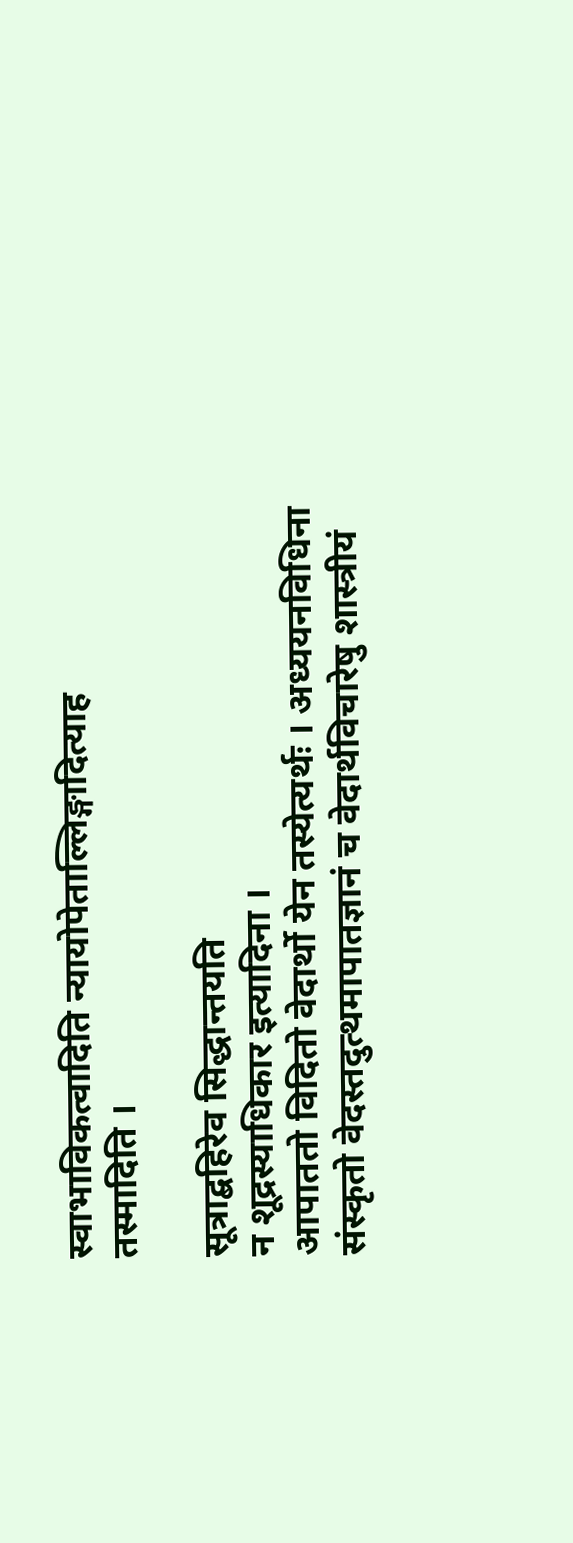स्वाभाविकत्वादिति न्यायोपेताल्लिङ्गादित्याह
तस्मादिति ।

सूत्राद्बहिरेव सिद्धान्तयति
न शूद्रस्याधिकार इत्यादिना ।
आपाततो विदितो वेदार्थो येन तस्येत्यर्थः । अध्ययनविधिना संस्कृतो वेदस्तदुत्थमापातज्ञानं च वेदार्थविचारेषु शास्त्रीयं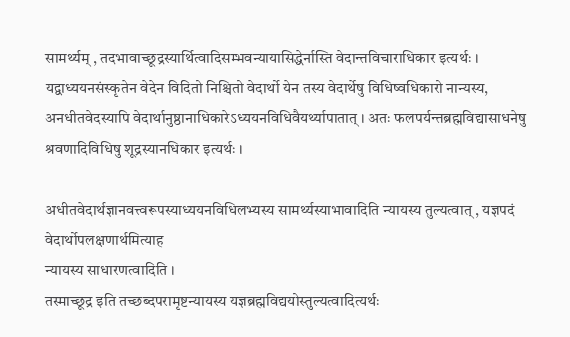सामर्थ्यम् , तदभावाच्छूद्रस्यार्थित्वादिसम्भवन्यायासिद्धेर्नास्ति वेदान्तविचाराधिकार इत्यर्थः । यद्वाध्ययनसंस्कृतेन वेदेन विदितो निश्चितो वेदार्थो येन तस्य वेदार्थेषु विधिष्वधिकारो नान्यस्य, अनधीतवेदस्यापि वेदार्थानुष्ठानाधिकारेऽध्ययनविधिवैयर्थ्यापातात् । अतः फलपर्यन्तब्रह्मविद्यासाधनेषु श्रवणादिविधिषु शूद्रस्यानधिकार इत्यर्थः ।

अधीतवेदार्थज्ञानवत्त्वरूपस्याध्ययनविधिलभ्यस्य सामर्थ्यस्याभावादिति न्यायस्य तुल्यत्वात् , यज्ञपदं वेदार्थोपलक्षणार्थमित्याह
न्यायस्य साधारणत्वादिति ।
तस्माच्छूद्र इति तच्छब्दपरामृष्टन्यायस्य यज्ञब्रह्मविद्ययोस्तुल्यत्वादित्यर्थः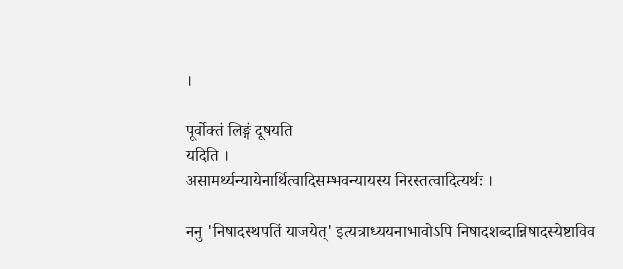।

पूर्वोक्तं लिङ्गं दूषयति
यदिति ।
असामर्थ्यन्यायेनार्थित्वादिसम्भवन्यायस्य निरस्तत्वादित्यर्थः ।

ननु 'निषादस्थपतिं याजयेत्' इत्यत्राध्ययनाभावोऽपि निषादशब्दान्निषादस्येष्टाविव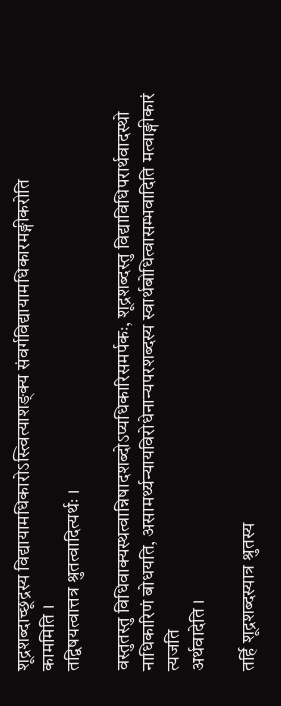शूद्रशब्दाच्छूद्रस्य विद्यायामधिकारोऽस्त्वित्याशङ्क्य संवर्गविद्यायामधिकारमङ्गीकरोति
काममिति ।
तद्विषयत्वात्तत्र श्रुतत्वादित्यर्थः ।

वस्तुतस्तु विधिवाक्यस्थत्वान्निषादशब्दोऽप्यधिकारिसमर्पकः, शूद्रशब्दस्तु विद्याविधिपरार्थवादस्थो नाधिकारिणं बोधयति, असामर्थ्यन्यायविरोधेनान्यपरशब्दस्य स्वार्थबोधित्वासम्भवादिति मत्वाङ्गीकारं त्यजति
अर्थवादेति ।

तर्हि शूद्रशब्दस्यात्र श्रुतस्य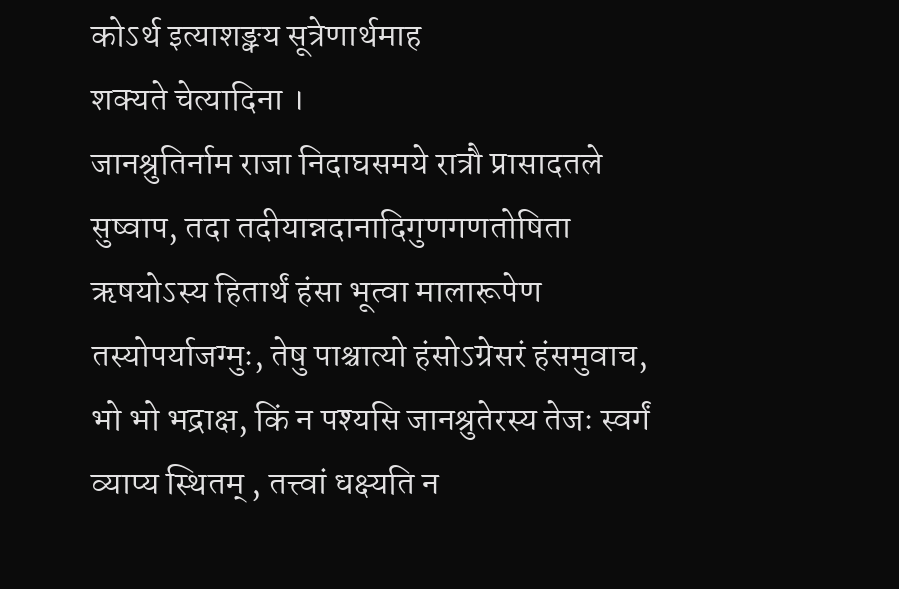कोऽर्थ इत्याशङ्क्य सूत्रेणार्थमाह
शक्यते चेत्यादिना ।
जानश्रुतिर्नाम राजा निदाघसमये रात्रौ प्रासादतले सुष्वाप, तदा तदीयान्नदानादिगुणगणतोषिता ऋषयोऽस्य हितार्थं हंसा भूत्वा मालारूपेण तस्योपर्याजग्मुः, तेषु पाश्चात्यो हंसोऽग्रेसरं हंसमुवाच, भो भो भद्राक्ष, किं न पश्यसि जानश्रुतेरस्य तेजः स्वर्गं व्याप्य स्थितम् , तत्त्वां धक्ष्यति न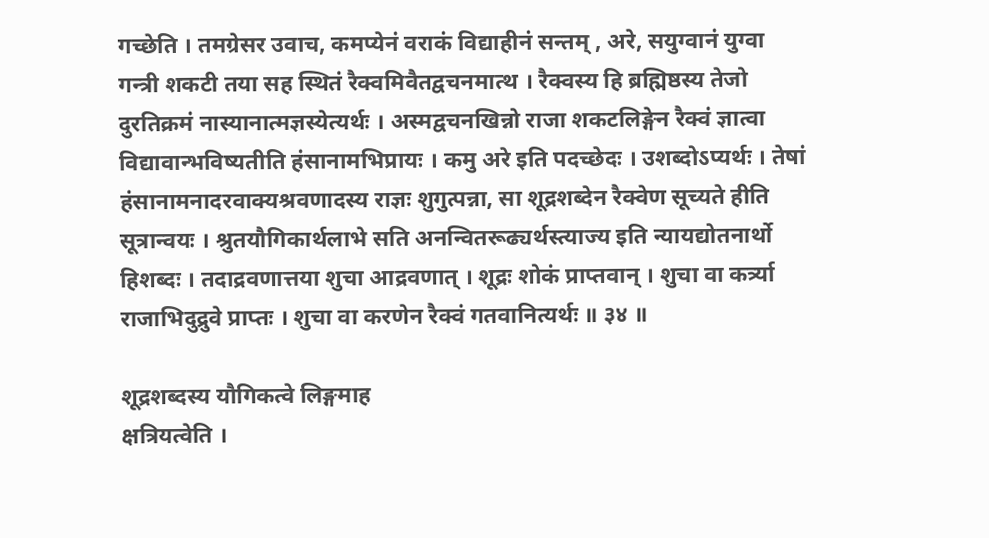गच्छेति । तमग्रेसर उवाच, कमप्येनं वराकं विद्याहीनं सन्तम् , अरे, सयुग्वानं युग्वा गन्त्री शकटी तया सह स्थितं रैक्वमिवैतद्वचनमात्थ । रैक्वस्य हि ब्रह्मिष्ठस्य तेजो दुरतिक्रमं नास्यानात्मज्ञस्येत्यर्थः । अस्मद्वचनखिन्नो राजा शकटलिङ्गेन रैक्वं ज्ञात्वा विद्यावान्भविष्यतीति हंसानामभिप्रायः । कमु अरे इति पदच्छेदः । उशब्दोऽप्यर्थः । तेषां हंसानामनादरवाक्यश्रवणादस्य राज्ञः शुगुत्पन्ना, सा शूद्रशब्देन रैक्वेण सूच्यते हीति सूत्रान्वयः । श्रुतयौगिकार्थलाभे सति अनन्वितरूढ्यर्थस्त्याज्य इति न्यायद्योतनार्थो हिशब्दः । तदाद्रवणात्तया शुचा आद्रवणात् । शूद्रः शोकं प्राप्तवान् । शुचा वा कर्त्र्या राजाभिदुद्रुवे प्राप्तः । शुचा वा करणेन रैक्वं गतवानित्यर्थः ॥ ३४ ॥

शूद्रशब्दस्य यौगिकत्वे लिङ्गमाह
क्षत्रियत्वेति ।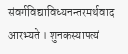संवर्गविद्याविध्यनन्तरमर्थवाद आरभ्यते । शुनकस्यापत्यं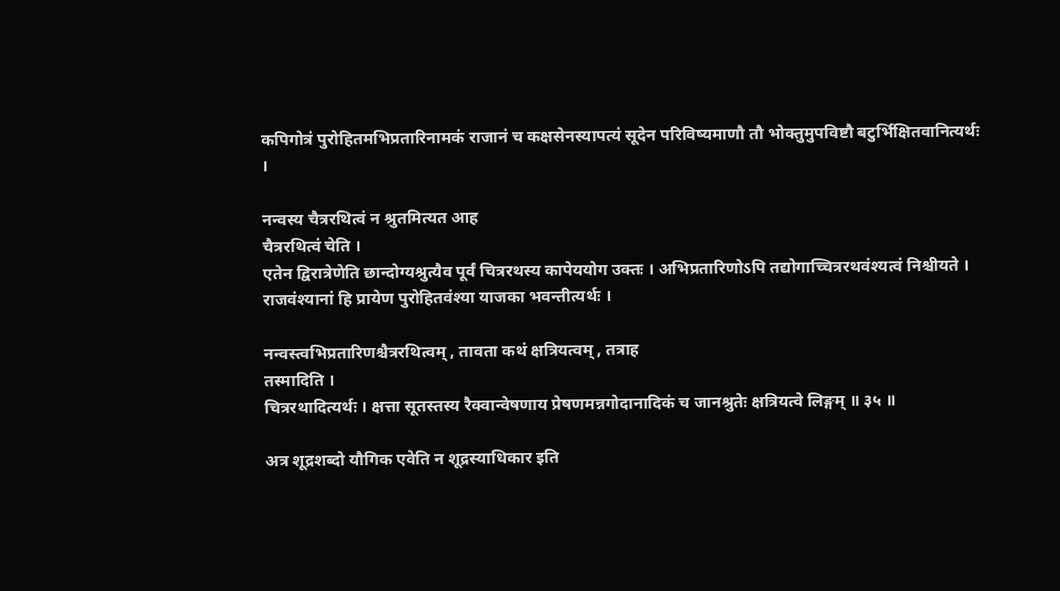कपिगोत्रं पुरोहितमभिप्रतारिनामकं राजानं च कक्षसेनस्यापत्यं सूदेन परिविष्यमाणौ तौ भोक्तुमुपविष्टौ बटुर्भिक्षितवानित्यर्थः ।

नन्वस्य चैत्ररथित्वं न श्रुतमित्यत आह
चैत्ररथित्वं चेति ।
एतेन द्विरात्रेणेति छान्दोग्यश्रुत्यैव पूर्वं चित्ररथस्य कापेययोग उक्तः । अभिप्रतारिणोऽपि तद्योगाच्चित्ररथवंश्यत्वं निश्चीयते । राजवंश्यानां हि प्रायेण पुरोहितवंश्या याजका भवन्तीत्यर्थः ।

नन्वस्त्वभिप्रतारिणश्चैत्ररथित्वम् , तावता कथं क्षत्रियत्वम् , तत्राह
तस्मादिति ।
चित्ररथादित्यर्थः । क्षत्ता सूतस्तस्य रैक्वान्वेषणाय प्रेषणमन्नगोदानादिकं च जानश्रुतेः क्षत्रियत्वे लिङ्गम् ॥ ३५ ॥

अत्र शूद्रशब्दो यौगिक एवेति न शूद्रस्याधिकार इति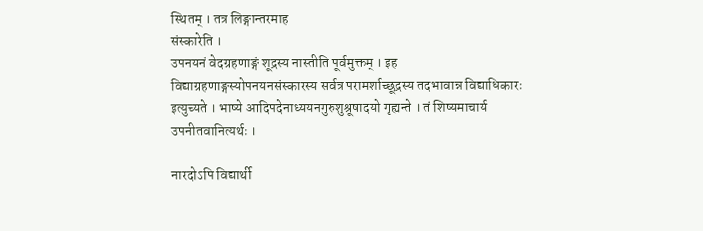स्थितम् । तत्र लिङ्गान्तरमाह
संस्कारेति ।
उपनयनं वेदग्रहणाङ्गं शूद्रस्य नास्तीति पूर्वमुक्तम् । इह विद्याग्रहणाङ्गस्योपनयनसंस्कारस्य सर्वत्र परामर्शाच्छूद्रस्य तदभावान्न विद्याधिकारः इत्युच्यते । भाष्ये आदिपदेनाध्ययनगुरुशुश्रूषादयो गृह्यन्ते । तं शिष्यमाचार्य उपनीतवानित्यर्थः ।

नारदोऽपि विद्यार्थी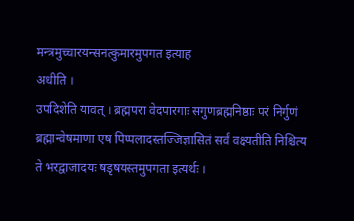मन्त्रमुच्चारयन्सनत्कुमारमुपगत इत्याह
अधीति ।
उपदिशेति यावत् । ब्रह्मपरा वेदपारगाः सगुणब्रह्मनिष्ठाः परं निर्गुणं ब्रह्मान्वेषमाणा एष पिप्पलादस्तज्जिज्ञासितं सर्वं वक्ष्यतीति निश्चित्य ते भरद्वाजादयः षडृषयस्तमुपगता इत्यर्थः ।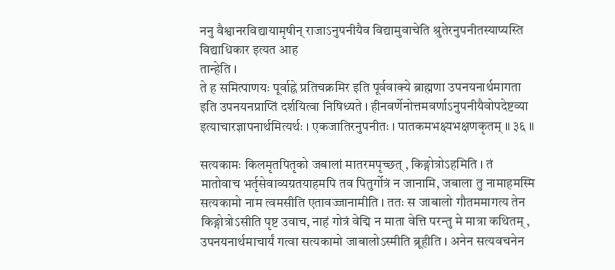ननु वैश्वानरविद्यायामृषीन् राजाऽनुपनीयैव विद्यामुवाचेति श्रुतेरनुपनीतस्याप्यस्ति विद्याधिकार इत्यत आह
तान्हेति ।
ते ह समित्पाणयः पूर्वाह्ने प्रतिचक्रमिर इति पूर्ववाक्ये ब्राह्मणा उपनयनार्थमागता इति उपनयनप्राप्तिं दर्शयित्वा निषिध्यते । हीनवर्णेनोत्तमवर्णाऽनुपनीयैवोपदेष्टव्या इत्याचारज्ञापनार्थमित्यर्थः । एकजातिरनुपनीतः । पातकमभक्ष्यभक्षणकृतम् ॥ ३६ ॥

सत्यकामः किलमृतपितृको जबालां मातरमपृच्छत् , किङ्गोत्रोऽहमिति । तं मातोवाच भर्तृसेवाव्यग्रतयाहमपि तव पितुर्गोत्रं न जानामि, जबाला तु नामाहमस्मि सत्यकामो नाम त्वमसीति एतावज्जानामीति । ततः स जाबालो गौतममागत्य तेन किङ्गोत्रोऽसीति पृष्ट उवाच, नाहं गोत्रं वेद्मि न माता वेत्ति परन्तु मे मात्रा कथितम् , उपनयनार्थमाचार्यं गत्वा सत्यकामो जाबालोऽस्मीति ब्रूहीति । अनेन सत्यवचनेन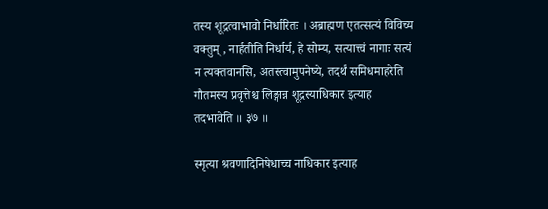तस्य शूद्रत्वाभावो निर्धारितः । अब्राह्मण एतत्सत्यं विविच्य वक्तुम् , नार्हतीति निर्धार्य, हे सोम्य, सत्यात्त्वं नागाः सत्यं न त्यक्तवानसि, अतस्त्वामुपनेष्ये, तदर्थं समिधमाहरेति गौतमस्य प्रवृत्तेश्च लिङ्गान्न शूद्रस्याधिकार इत्याह
तदभावेति ॥ ३७ ॥

स्मृत्या श्रवणादिनिषेधाच्च नाधिकार इत्याह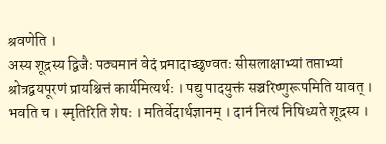श्रवणेति ।
अस्य शूद्रस्य द्विजैः पठ्यमानं वेदं प्रमादाच्छृण्वतः सीसलाक्षाभ्यां तप्ताभ्यां श्रोत्रद्वयपूरणं प्रायश्चित्तं कार्यमित्यर्थः । पद्यु पादयुक्तं सञ्चरिष्णुरूपमिति यावत् । भवति च । स्मृतिरिति शेषः । मतिर्वेदार्थज्ञानम् । दानं नित्यं निषिध्यते शूद्रस्य ।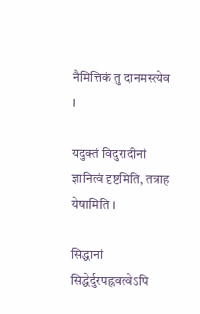नैमित्तिकं तु दानमस्त्येव ।

यदुक्तं विदुरादीनां ज्ञानित्वं दृष्टमिति, तत्राह
येषामिति ।

सिद्धानां सिद्धेर्दुरपह्नवत्वेऽपि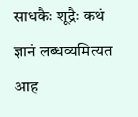साधकैः शूद्रैः कथं ज्ञानं लब्धव्यमित्यत आह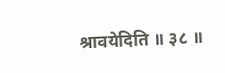श्रावयेदिति ॥ ३८ ॥